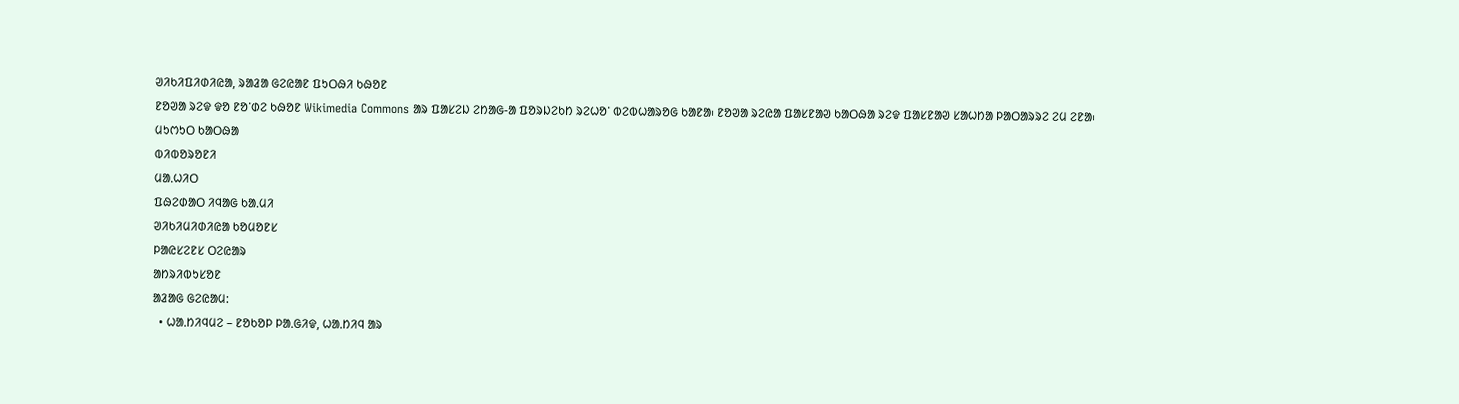ᱣᱤᱠᱤᱯᱤᱰᱤᱭᱟ, ᱨᱟᱲᱟ ᱜᱮᱭᱟᱱ ᱯᱩᱛᱷᱤ ᱠᱷᱚᱱ
ᱱᱚᱣᱟ ᱨᱮᱫ ᱫᱚ ᱱᱚᱸᱰᱮ ᱠᱷᱚᱱ Wikimedia Commons ᱟᱨ ᱯᱟᱥᱮᱡ ᱮᱴᱟᱜ-ᱟ ᱯᱚᱨᱡᱮᱠᱴ ᱨᱮᱦᱚᱸ ᱵᱮᱵᱦᱟᱨᱚᱜ ᱠᱟᱱᱟ᱾ ᱱᱚᱣᱟ ᱨᱮᱭᱟ ᱯᱟᱥᱱᱟᱣ ᱠᱟᱛᱷᱟ ᱨᱮᱫ ᱯᱟᱥᱱᱟᱣ ᱥᱟᱦᱴᱟ ᱞᱟᱛᱟᱨᱨᱮ ᱮᱢ ᱮᱱᱟ᱾
ᱢᱩᱬᱩᱛ ᱠᱟᱛᱷᱟ
ᱵᱤᱵᱚᱨᱚᱱᱤ
ᱢᱟᱹᱦᱤᱛ
ᱯᱷᱮᱰᱟᱛ ᱤᱧᱟᱜ ᱠᱟᱹᱢᱤ
ᱣᱤᱠᱤᱢᱤᱰᱤᱭᱟ ᱠᱚᱢᱚᱱᱥ
ᱞᱟᱭᱥᱮᱱᱥ ᱛᱮᱭᱟᱨ
ᱟᱴᱨᱤᱵᱩᱥᱚᱱ
ᱟᱲᱟᱜ ᱜᱮᱭᱟᱢ:
  • ᱦᱟᱹᱴᱤᱧᱢᱮ – ᱱᱚᱠᱚᱞ ᱞᱟᱹᱜᱤᱫ, ᱦᱟᱹᱴᱤᱧ ᱟᱨ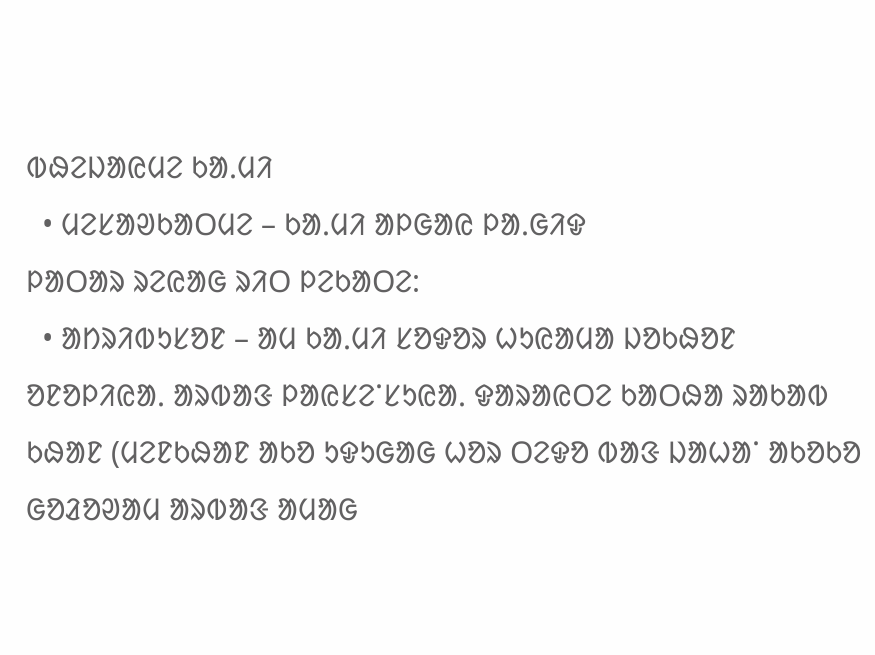ᱵᱷᱮᱡᱟᱭᱢᱮ ᱠᱟᱹᱢᱤ
  • ᱢᱮᱥᱟᱣᱠᱟᱛᱢᱮ – ᱠᱟᱹᱢᱤ ᱟᱞᱜᱟᱭ ᱞᱟᱹᱜᱤᱫ
ᱞᱟᱛᱟᱨ ᱨᱮᱭᱟᱜ ᱨᱤᱛ ᱞᱮᱠᱟᱛᱮ:
  • ᱟᱴᱨᱤᱵᱩᱥᱚᱱ – ᱟᱢ ᱠᱟᱹᱢᱤ ᱥᱚᱫᱚᱨ ᱦᱩᱭᱟᱢᱟ ᱡᱚᱠᱷᱚᱱ ᱚᱱᱚᱞᱤᱭᱟᱹ ᱟᱨᱵᱟᱝ ᱞᱟᱭᱥᱮᱸᱥᱩᱭᱟᱹ ᱫᱟᱨᱟᱭᱛᱮ ᱠᱟᱛᱷᱟ ᱨᱟᱠᱟᱵ ᱠᱷᱟᱱ (ᱢᱮᱱᱠᱷᱟᱱ ᱟᱠᱚ ᱩᱫᱩᱜᱟᱜ ᱦᱚᱨ ᱛᱮᱫᱚ ᱵᱟᱝ ᱡᱟᱦᱟᱸ ᱟᱠᱚᱠᱚ ᱜᱚᱲᱚᱣᱟᱢ ᱟᱨᱵᱟᱝ ᱟᱢᱟᱜ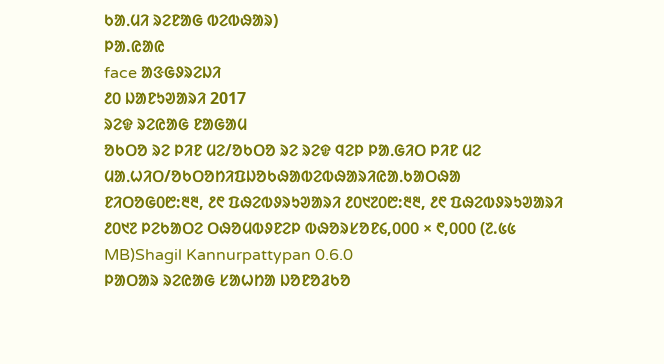ᱠᱟᱹᱢᱤ ᱨᱮᱱᱟᱜ ᱵᱮᱵᱷᱟᱨ)
ᱞᱟ.ᱭᱟᱭ
face ᱟᱝᱜᱽᱨᱮᱡᱤ
᱒᱐ ᱡᱟᱱᱩᱣᱟᱨᱤ 2017
ᱨᱮᱫ ᱨᱮᱭᱟᱜ ᱱᱟᱜᱟᱢ
ᱚᱠᱛᱚ ᱨᱮ ᱞᱤᱱ ᱢᱮ/ᱚᱠᱛᱚ ᱨᱮ ᱨᱮᱫ ᱧᱮᱞ ᱞᱟᱹᱜᱤᱛ ᱞᱤᱱ ᱢᱮ
ᱢᱟᱹᱦᱤᱛ/ᱚᱠᱛᱚᱴᱤᱯᱡᱚᱠᱷᱟᱵᱮᱵᱷᱟᱨᱤᱭᱟᱹᱠᱟᱛᱷᱟ
ᱱᱤᱛᱚᱜ᱐᱘:᱓᱓, ᱒᱖ ᱯᱷᱮᱵᱽᱨᱩᱣᱟᱨᱤ ᱒᱐᱑᱗᱐᱘:᱓᱓, ᱒᱖ ᱯᱷᱮᱵᱽᱨᱩᱣᱟᱨᱤ ᱒᱐᱑᱗ ᱞᱮᱠᱟᱛᱮ ᱛᱷᱚᱢᱵᱽᱱᱮᱞ ᱵᱷᱚᱨᱥᱚᱱ᱔,᱐᱐᱐ × ᱖,᱐᱐᱐ (᱗.᱕᱕ MB)Shagil Kannurpattypan 0.6.0
ᱞᱟᱛᱟᱨ ᱨᱮᱭᱟᱜ ᱥᱟᱦᱴᱟ ᱡᱚᱱᱚᱲᱠᱚ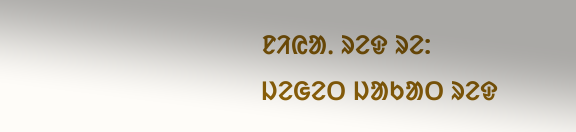ᱱᱤᱭᱟᱹ ᱨᱮᱫ ᱨᱮ:
ᱡᱮᱜᱮᱛ ᱡᱟᱠᱟᱛ ᱨᱮᱫ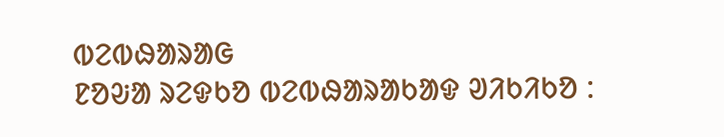ᱵᱮᱵᱷᱟᱨᱟᱜ
ᱱᱚᱶᱟ ᱨᱮᱫᱠᱚ ᱵᱮᱵᱷᱟᱨᱟᱠᱟᱫ ᱣᱤᱠᱤᱠᱚ :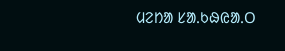ᱢᱮᱴᱟ ᱥᱟᱹᱠᱷᱭᱟᱹᱛ